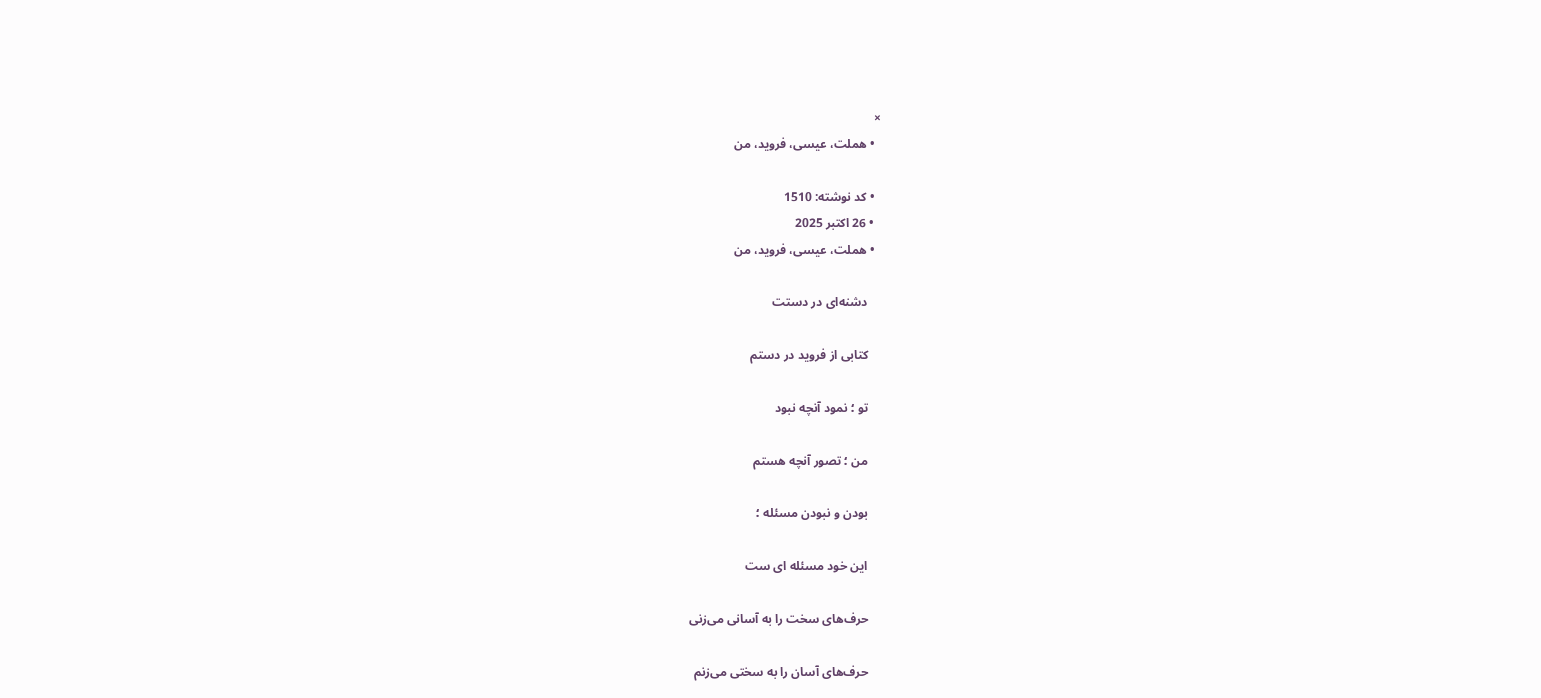×
  • هملت، عیسی، فروید، من

  • کد نوشته: 1510
  • 26 اکتبر 2025
  • هملت، عیسی، فروید، من

    دشنه‌ای در دستت

    کتابی از فروید در دستم

    تو ؛ نمود آنچه نبود

    من ؛ تصور آنچه هستم

    بودن و نبودن مسئله ؛

    این خود مسئله ای ست

    حرف‌های سخت را به آسانی می‌زنی

    حرف‌های آسان را به سختی می‌زنم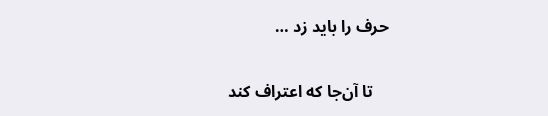حرف را باید زد …

    تا آن‌جا که اعتراف کند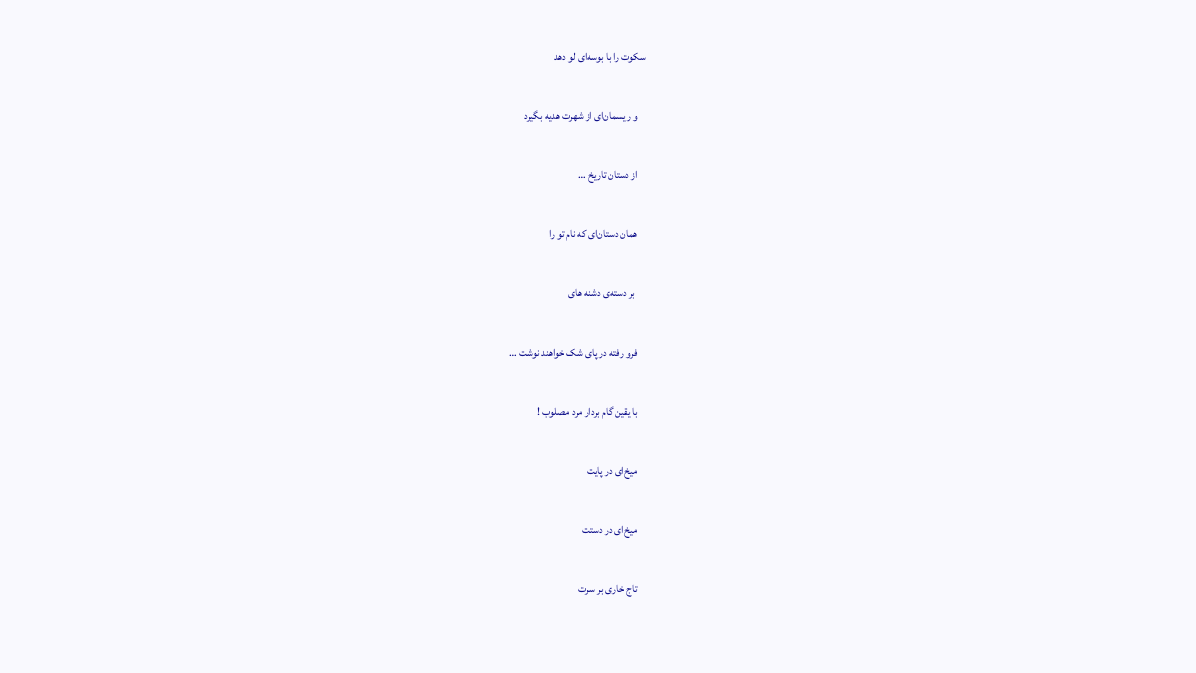سکوت را با بوسه‌ای لو دهد

    و ریسمان‌ای از شهرت هدیه بگیرد

    از دستان تاریخ …

    همان دستان‌ای که نام تو را

     بر دسته‌ی دشنه های

    فرو رفته در پای شک خواهند نوشت …

    با یقین گام بردار مرد مصلوب !

    میخ‌ای در پایت

    میخ‌ای در دستت

    تاج خاری بر سرت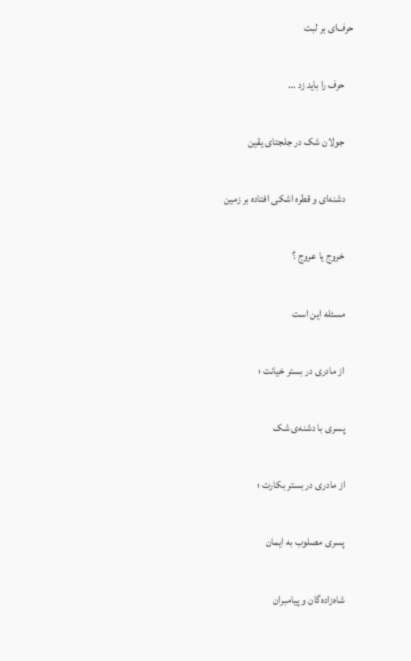حرف‌ای بر لبت

    حرف را باید زد …

    جولان شک در جلجتای یقین

    دشنه‌ای و قطره اشکی افتاده بر زمین

    خروج یا عروج ؟

    مسئله این است

    از مادری در بستر خیانت ؛

    پسری با دشنه‌ی شک

    از مادری در بستر بکارت ؛

    پسری مصلوب به ایمان

    شاه‌زاده‌گان و پیامبران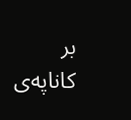بر کاناپه‌ی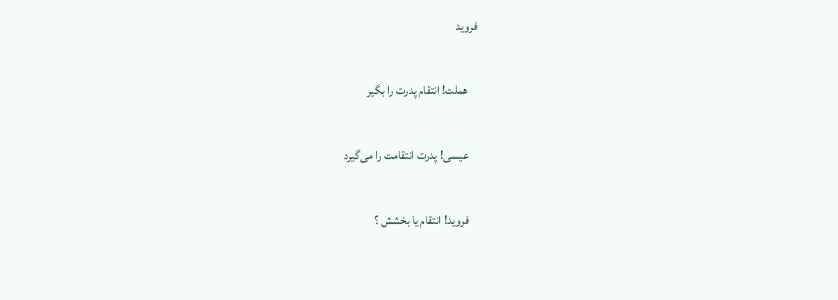فروید

    هملت! انتقام پدرت را بگیر

    عیسی! پدرت انتقامت را می‌گیرد

    فروید! انتقام یا بخشش ؟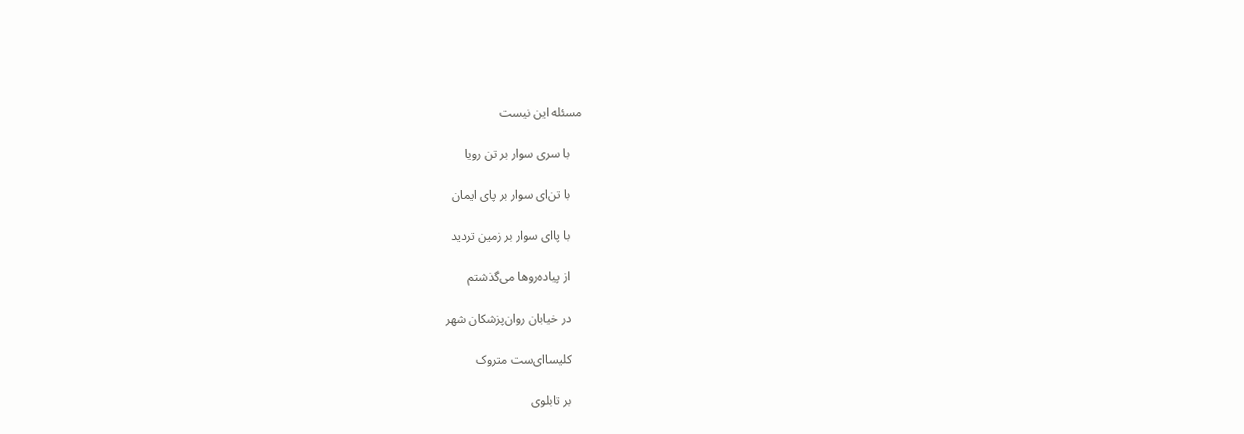مسئله این نیست

    با سری سوار بر تن رویا

    با تن‌ای سوار بر پای ایمان

    با پاای سوار بر زمین تردید

    از پیاده‌روها می‌گذشتم

    در خیابان روان‌پزشکان شهر

    کلیساای‌ست متروک

    بر تابلوی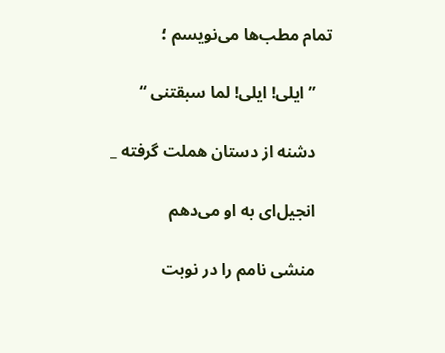تمام مطب‌ها می‌نویسم ؛

    ” ایلی! ایلی! لما سبقتنی “

    دشنه از دستان هملت گرفته _

    انجیل‌ای به او می‌دهم

    منشی نامم را در نوبت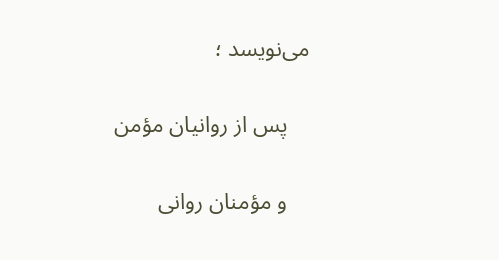می‌نویسد ؛

    پس از روانیان مؤمن

    و مؤمنان روانی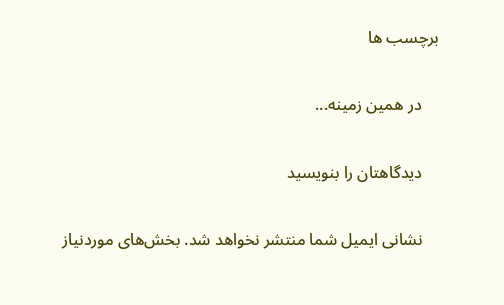برچسب ها

    در همین زمینه...

    دیدگاهتان را بنویسید

    نشانی ایمیل شما منتشر نخواهد شد. بخش‌های موردنیاز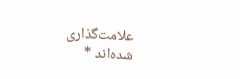علامت‌گذاری شده‌اند *